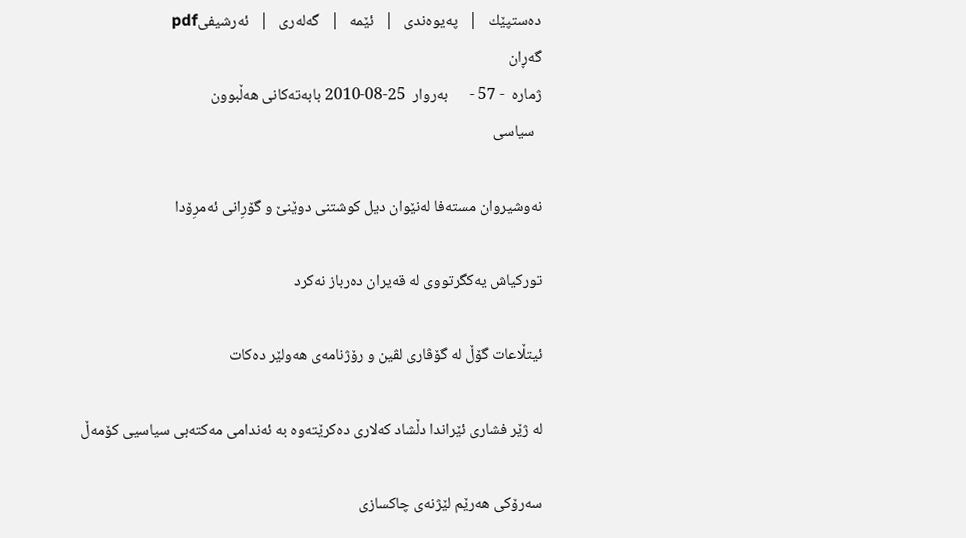ده‌ستپێك   |   په‌یوه‌ندی   |   ئێمه‌   |   گه‌له‌ری   |   ئه‌رشیفیpdf
گه‌ڕان
ژماره‌  - 57 -      به‌روار  25-08-2010 بابه‌ته‌کانی هه‌ڵبوون
  سیاسی

نه‌وشیروان مسته‌فا له‌نێوان دیل كوشتنی دوێنێ و گۆرِانی ئه‌مرِۆدا

توركیاش یه‌كگرتووی له‌ قه‌یران ده‌رباز نه‌كرد

ئیتڵاعات گۆڵ له‌ گۆڤارى لڤین و رۆژنامه‌ى هه‌ولێر ده‌كات

له‌ ژێر فشارى ئێراندا دڵشاد كه‌لارى ده‌كرێته‌وه‌ به‌ ئه‌ندامى مه‌كته‌بى سیاسیى كۆمه‌ڵ

سه‌رۆكى هه‌رێم لێژنه‌ى چاكسازى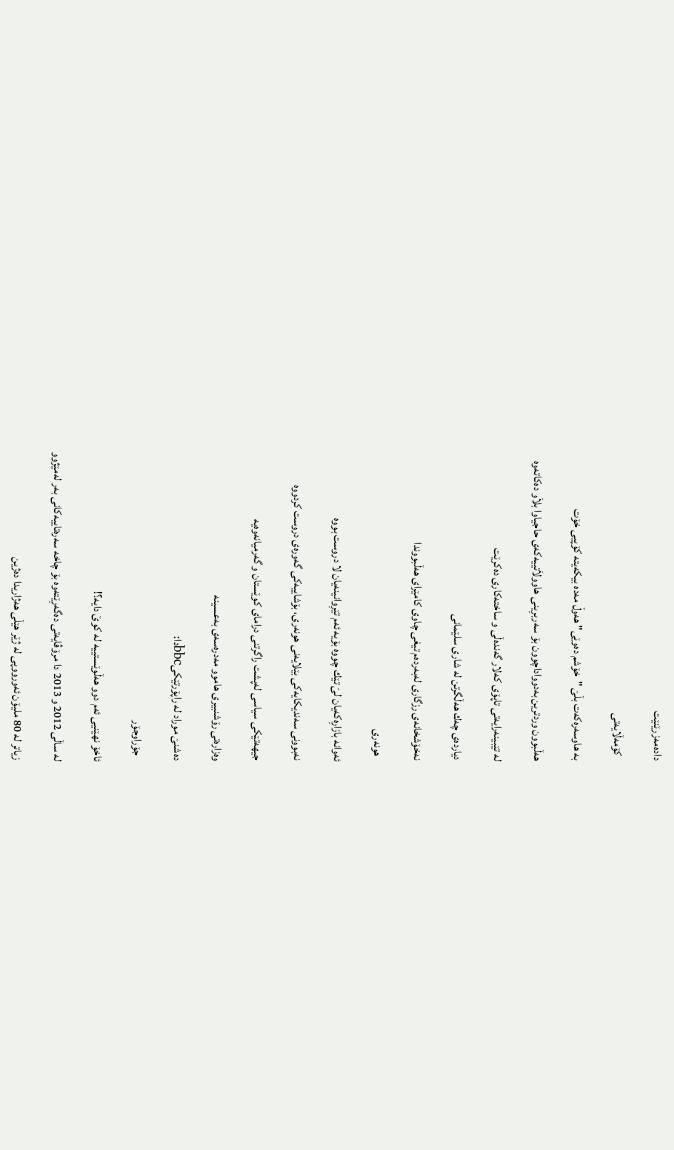داده‌مه‌زرێنێت

  کۆمه‌ڵایه‌تی

به‌ هاوسه‌ره‌كه‌ت بڵێ "خۆشم ده‌وێی" هه‌وڵ مه‌ده‌ بیكه‌یته‌ كۆپیی خۆت

هه‌ڵبوون وردترین به‌دوواداچوون بۆ سه‌ربرِینى هاوولاَتییه‌كه‌ى حاجیاوا بلاَو ده‌كاته‌وه‌

له‌ تێبینه‌رایه‌تى تاپۆى كه‌لار گه‌نده‌ڵى و ساخته‌كارى ده‌كرێت

دیارده‌ى چه‌ك هه‌ڵگرتن له‌ شارى سلێمانى

نه‌خۆشخانه‌ی رزگاری له‌به‌رده‌م تیغی چاوی كامێرای هه‌ڵبووندا

  هونه‌ری

ئه‌وانه‌ بازارِه‌كه‌یان لىَ تێك چووه‌ بۆیه‌ ئه‌م تێرِوانینه‌یان لا دروست بووه‌

نه‌بوونی سه‌ندیکایه‌کی بێلایه‌نی هونه‌ری، بۆشاییه‌کی گه‌وره‌ی دروست کردووه

جیهه‌تێکی سیاسی له‌پشت راگرتنی درامای کوێستان و گه‌رمیانه‌وه‌یه‌

وه‌زاره‌تی رۆشنبیری هاموو مه‌دره‌سه‌ی به‌عسینه‌

دەشنێ موراد لە راپۆرتێكیbbcدا:

  جۆراوجۆر

ئاخۆ نهێنیى ئه‌م دوو هه‌ڵوێستییه‌ له‌ كوێ دایه‌؟!

له‌ ساڵى 2012 و 2013 دا مرۆڤایه‌تى ده‌گه‌رِێته‌وه‌ بۆ چاخه‌ سه‌ره‌تاییه‌كانى به‌ر له‌مێژوو

زیاتر له‌ 80 ملیۆن ئه‌ورووپی له‌ ژێر هێڵی هه‌ژاریدا ده‌ژین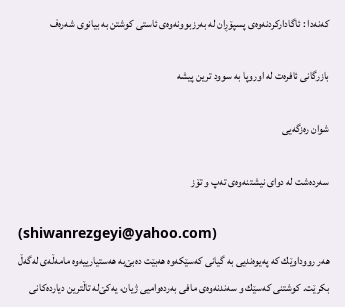که‌نه‌دا : ئاگادارکردنه‌وه‌ی پسپۆڕان له‌ به‌رزبوونه‌وه‌ی ئاستی کوشتن به‌ بیانوی شه‌ره‌ف

بازرگانی ئافره‌ت له‌ اوروپا به‌ سوود ترین پیشه‌

شوان ره‌‌زگه‌‌یی

سه‌رده‌شت له‌ دوای نیشتنه‌وه‌ی ته‌پ و تۆز

(shiwanrezgeyi@yahoo.com)
هه‌ر رووداوێك كه‌ په‌یوه‌ندیی به‌ گیانی كه‌سێكه‌وه‌ هه‌بێت ده‌بێ‌به‌ هه‌ستیارییه‌وه‌ مامه‌ڵه‌ی له‌گه‌ڵ بكرێت. كوشتنی كه‌سێك و سه‌ندنه‌وه‌ی مافی به‌رده‌وامیی ژیان، یه‌كێ‌له‌ تاڵترین دیارده‌كانی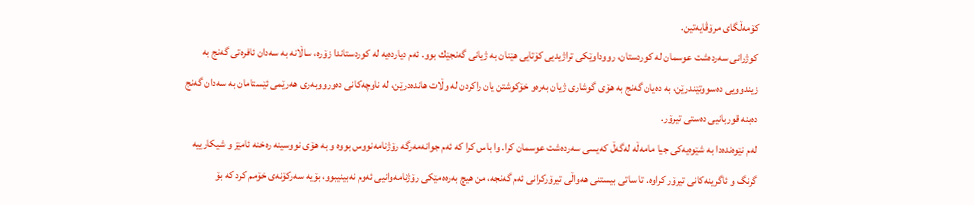كۆمه‌ڵگای مرۆڤایه‌تین.
كوژرانی سه‌رده‌شت عوسمان له‌ كوردستان، رووداوێكی تراژیدیی كۆتایی هێنان به‌ ژیانی گه‌نجێك بوو. ئه‌م دیارده‌یه‌ له‌ كوردستاندا زۆره‌، ساڵانه‌ به‌ سه‌دان ئافره‌تی گه‌نج به‌ زیندوویی ده‌سووتێندرێن، به‌ ده‌یان گه‌نج به‌ هۆی گوشاری ژیان به‌ره‌و خۆكوشتن یان راكردن له‌ وڵات هانده‌درێن، له‌ ناوچه‌كانی ده‌ورووبه‌ری هه‌رێمی ئێستامان به‌ سه‌دان گه‌نج ده‌بنه‌ قوربانیی ده‌ستی تیرۆر.
له‌م نێوه‌نده‌دا به‌ شێوه‌یه‌كی جیا مامه‌ڵه‌ له‌گه‌ڵ كه‌یسی سه‌رده‌شت عوسمان كرا. وا باس كرا كه‌ ئه‌م جوانه‌مه‌رگه‌ رۆژنامه‌نووس بووه‌ و به‌ هۆی نووسینه‌ ره‌خنه‌ ئامێز و شیكارییه‌ گرنگ و ئاگرینه‌كانی تیرۆر كراوه‌. تا ساتی بیستنی هه‌واڵی تیرۆركرانی ئه‌م گه‌نجه‌، من هیچ به‌ره‌ه‌مێكی رۆژنامه‌وانیی ئه‌وم نه‌بینیبوو، بۆیه‌ سه‌ركۆنه‌ی خۆمم كرد كه‌ بۆ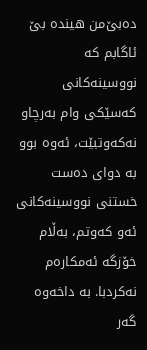ده‌بێ‌من هینده‌ بێ ئاگابم كه‌ نووسینه‌كانی كه‌سێكی وام به‌رچاو نه‌كه‌وتبێت، ئه‌وه‌ بوو به‌ دوای ده‌ست خستنی نووسینه‌كانی ئه‌و كه‌وتم، به‌ڵام خۆزگه‌ ئه‌مكاره‌م نه‌كردبا. به‌ داخه‌وه‌ گه‌ر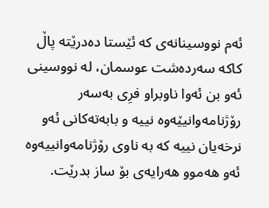ئه‌م نووسینانه‌ی كه‌ ئێستا ده‌درێته‌ پاڵ كاكه‌ سه‌رده‌شت عوسمان، له‌ نووسینی ئه‌و بن ئه‌وا ناوبراو فرِی به‌سه‌ر رۆژنامه‌وانیێه‌وه‌ نییه‌ و بابه‌ته‌كانی ئه‌و نرخه‌یان نییه‌ كه‌ به‌ ناوی رۆژنامه‌وانییه‌وه‌ ئه‌و هه‌موو هه‌رایه‌ی بۆ ساز بدرێت.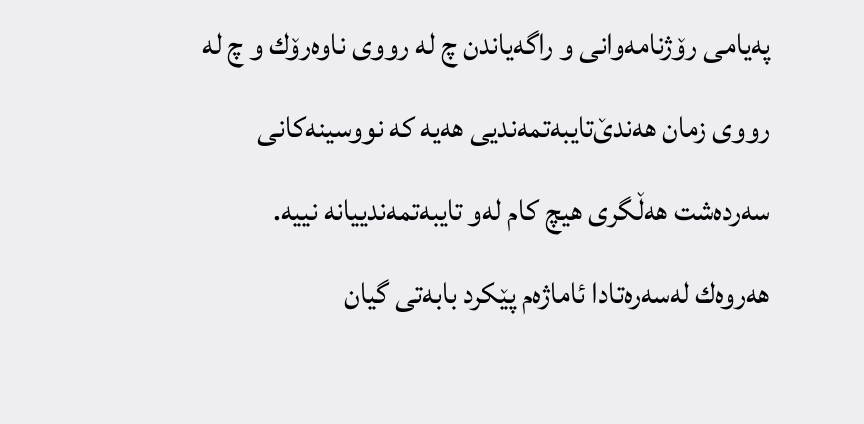په‌یامی رۆژنامه‌وانی و راگه‌یاندن چ له‌ رووی ناوه‌رۆك و چ له‌ رووی زمان هه‌ندێ‌تایبه‌تمه‌ندیی هه‌یه‌ كه‌ نووسینه‌كانی سه‌رده‌شت هه‌ڵگری هیچ كام له‌و تایبه‌تمه‌ندییانه‌ نییه‌.
هه‌روه‌ك له‌سه‌ره‌تادا ئاماژه‌م پێكرد بابه‌تی گیان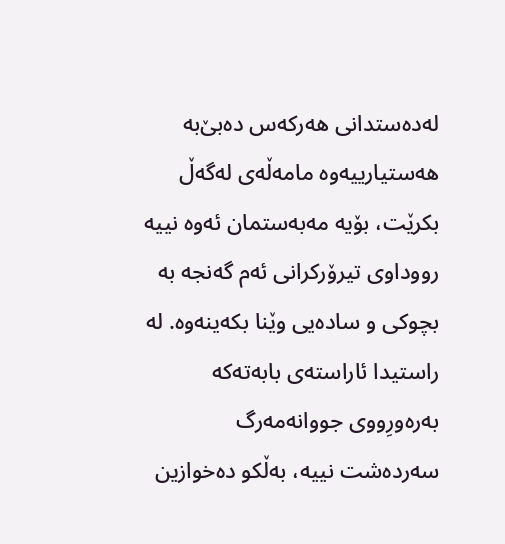له‌ده‌ستدانی هه‌ركه‌س ده‌بێ‌به‌ هه‌ستیارییه‌وه‌ مامه‌ڵه‌ی له‌گه‌ڵ بكرێت، بۆیه‌ مه‌به‌ستمان ئه‌وه‌ نییه‌ رووداوی تیرۆركرانی ئه‌م گه‌نجه‌ به‌ بچوكی و ساده‌یی وێنا بكه‌ینه‌وه‌. له‌ راستیدا ئاراسته‌ی بابه‌ته‌كه‌ به‌ره‌ورِووی جووانه‌مه‌رگ سه‌رده‌شت نییه‌، به‌ڵكو ده‌خوازین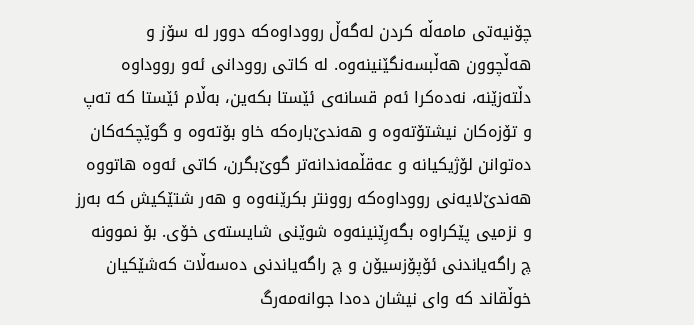چۆنیه‌تی مامه‌ڵه‌ كردن له‌گه‌ڵ رووداوه‌كه‌ دوور له‌ سۆز و هه‌ڵچوون هه‌ڵبسه‌نگێنینه‌وه‌. له‌ كاتی روودانی ئه‌و رووداوه‌ دڵته‌زێنه‌، نه‌ده‌كرا ئه‌م قسانه‌ی ئێستا بكه‌ین، به‌ڵام ئێستا كه‌ ته‌پ و تۆزه‌كان نیشتۆته‌وه‌ و هه‌ندێ‌باره‌كه‌ خاو بۆته‌وه‌ و گوێچكه‌كان ده‌توانن لۆژیكیانه‌ و عه‌قڵمه‌ندانه‌تر گوێ‌بگرن، كاتی ئه‌وه‌ هاتووه‌ هه‌ندێ‌لایه‌نی رووداوه‌كه‌ روونتر بكرێنه‌وه‌ و هه‌ر شتێكیش كه‌ به‌رز و نزمیی پێكراوه‌ بگه‌رِێنینه‌وه‌ شوێنی شایسته‌ی خۆی. بۆ نموونه‌ چ راگه‌یاندنی ئۆپۆزسیۆن و چ راگه‌یاندنی ده‌سه‌ڵات كه‌شێكیان خوڵقاند كه‌ وای نیشان ده‌دا جوانه‌مه‌رگ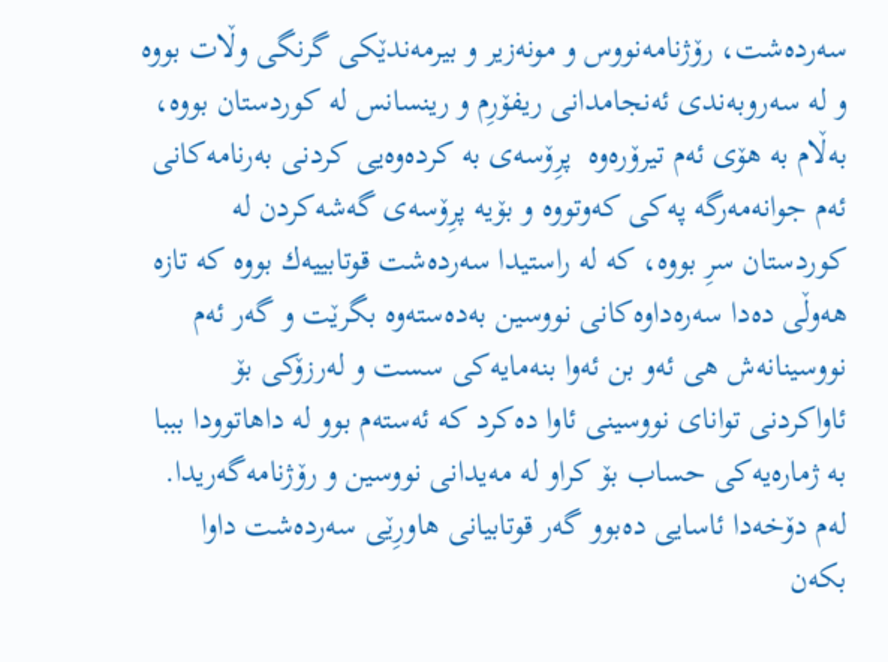سه‌رده‌شت، رۆژنامه‌نووس و مونه‌زیر و بیرمه‌ندێكی گرنگی وڵات بووه‌ و له‌ سه‌روبه‌ندی ئه‌نجامدانی ریفۆرِم و رینسانس له‌ كوردستان بووه‌، به‌ڵام به‌ هۆی ئه‌م تیرۆره‌وه‌  پرِۆسه‌ی به‌ كرده‌وه‌یی كردنی به‌رنامه‌كانی ئه‌م جوانه‌مه‌رگه‌ په‌كی كه‌وتووه‌ و بۆیه‌ پرِۆسه‌ی گه‌شه‌كردن له‌ كوردستان سرِ بووه‌، كه‌ له‌ راستیدا سه‌رده‌شت قوتابییه‌ك بووه‌ كه‌ تازه‌ هه‌وڵی ده‌دا سه‌ره‌داوه‌كانی نووسین به‌ده‌سته‌وه‌ بگرێت و گه‌ر ئه‌م نووسینانه‌ش هی ئه‌و بن ئه‌وا بنه‌مایه‌كی سست و له‌رزۆكی بۆ ئاواكردنی توانای نووسینی ئاوا ده‌كرد كه‌ ئه‌سته‌م بوو له‌ داهاتوودا بببا به‌ ژماره‌یه‌كی حساب بۆ كراو له‌ مه‌یدانی نووسین و رۆژنامه‌گه‌ریدا.
له‌م دۆخه‌دا ئاسایی ده‌بوو گه‌ر قوتابیانی هاورِێی سه‌رده‌شت داوا بكه‌ن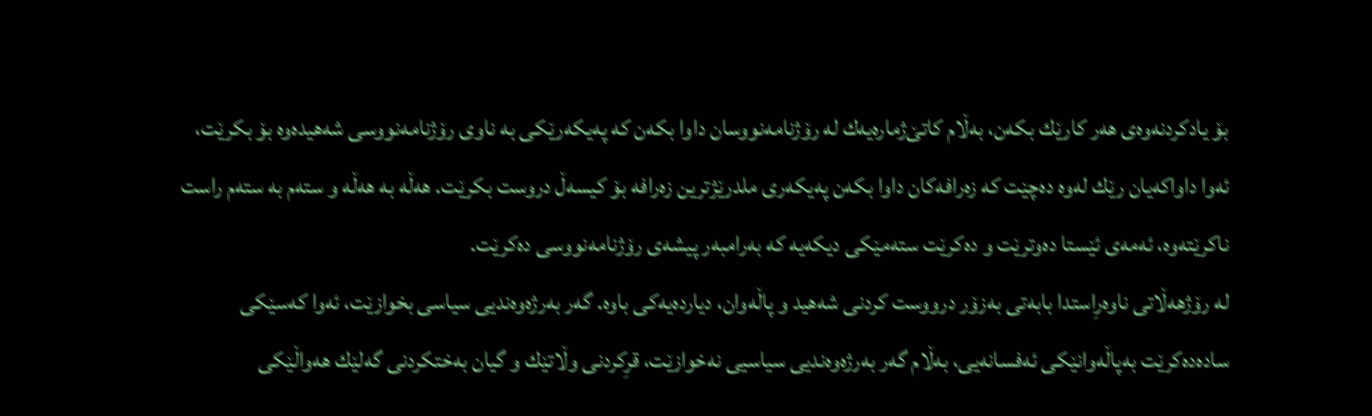بۆ یادكردنه‌وه‌ی هه‌ر كارێك بكه‌ن، به‌ڵام كاتێ‌ژماره‌یه‌ك له‌ رۆژنامه‌نووسان داوا بكه‌ن كه‌ په‌یكه‌رێكی به‌ ناوی رۆژنامه‌نووسی شه‌هیده‌وه‌ بۆ بكرێت، ئه‌وا داواكه‌یان رێك له‌وه‌ ده‌چێت كه‌ زه‌رافه‌كان داوا بكه‌ن په‌یكه‌ری ملدرێژترین زه‌رافه‌ بۆ كیسه‌ڵ دروست بكرێت. هه‌ڵه‌ به‌ هه‌ڵه‌ و سته‌م به‌ سته‌م راست ناكرێته‌وه‌، ئه‌مه‌ی ئێستا ده‌وترێت و ده‌كرێت سته‌مێكی دیكه‌یه‌ كه‌ به‌رامبه‌ر پیشه‌ی رۆژنامه‌نووسی ده‌كرێت.
له‌ رۆژهه‌‌ڵاتی ناوه‌رِاستدا بابه‌‌تی به‌‌زۆر درووست كردنی شه‌هید و پاڵه‌‌وان، دیارده‌یه‌‌كی باوه‌. گه‌ر به‌‌رژه‌‌وه‌‌ندیی سیاسی بخوازێت، ئه‌وا كه‌‌سێكی ساده‌ده‌كرێت به‌‌پاڵه‌‌وانێكی ئه‌فسانه‌‌یی، به‌‌ڵام گه‌‌ر به‌‌رژه‌وه‌‌ندیی سیاسیی نه‌‌خوازێت، قرِكردنی وڵاتێك و گیان به‌‌ختكردنی گه‌‌لێك هه‌واڵێكی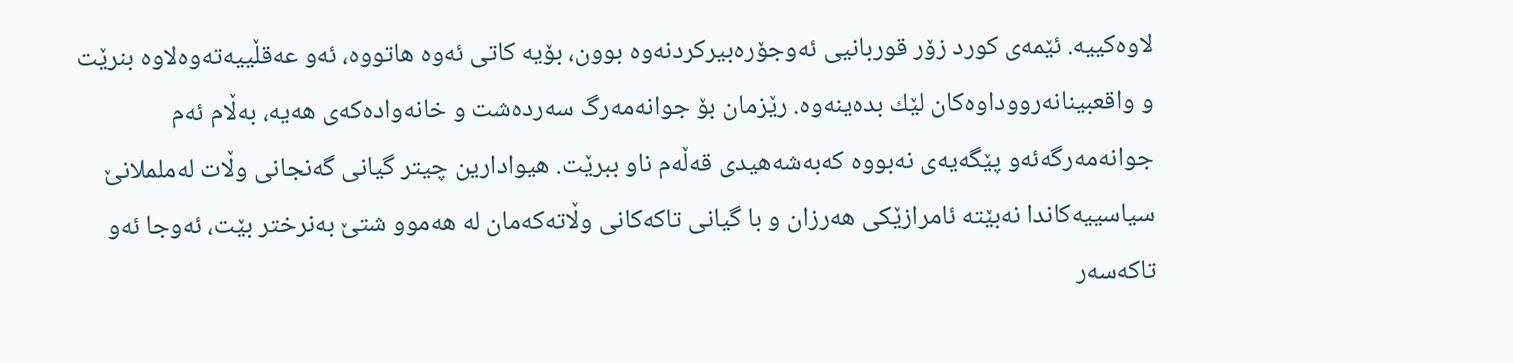لاوه‌كییه‌. ئێمه‌ی كورد زۆر قوربانیی ئه‌وجۆره‌‌بیركردنه‌‌وه‌ بوون‌، بۆیه‌ كاتی ئه‌وه‌ هاتووه‌، ئه‌و عه‌قڵییه‌ته‌‌وه‌لاوه‌ بنرێت و واقعبینانه‌‌رووداوه‌كان لێك بده‌‌ینه‌‌وه‌. رێزمان بۆ جوانه‌‌مه‌رگ سه‌‌رده‌‌شت و خانه‌‌واده‌كه‌‌ی هه‌یه‌، به‌‌ڵام ئه‌م جوانه‌‌مه‌رگه‌‌ئه‌و پێگه‌‌یه‌ی نه‌‌بووه‌ كه‌‌به‌‌شه‌هیدی قه‌ڵه‌‌م ناو ببرێت. هیوادارین چیتر گیانی گه‌‌نجانی وڵات له‌‌ململانێ سیاسییه‌كاندا نه‌‌بێته‌ ئامرازێكی هه‌رزان و با گیانی تاكه‌‌كانی وڵاته‌كه‌‌مان له‌ هه‌موو شتێ به‌‌نرختر بێت، ئه‌وجا ئه‌و تاكه‌‌سه‌ر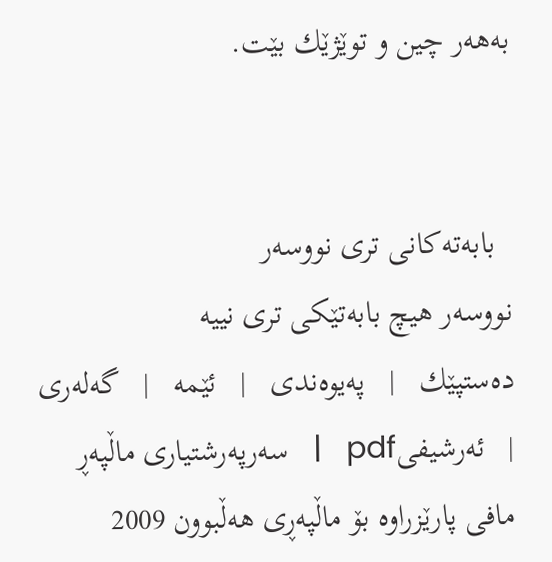به‌‌هه‌ر چین و توێژێك بێت.


  بابه‌ته‌کانی تری نووسه‌ر
نووسه‌ر هیچ بابه‌تێکی تری نییه‌
ده‌ستپێك   |   په‌یوه‌ندی   |   ئێمه‌   |   گه‌له‌ری   |   ئه‌رشیفیpdf   |   سه‌رپه‌رشتیاری ماڵپه‌ڕ مافی پارێزراوه‌ بۆ ماڵپه‌ڕی هه‌ڵبوون 2009